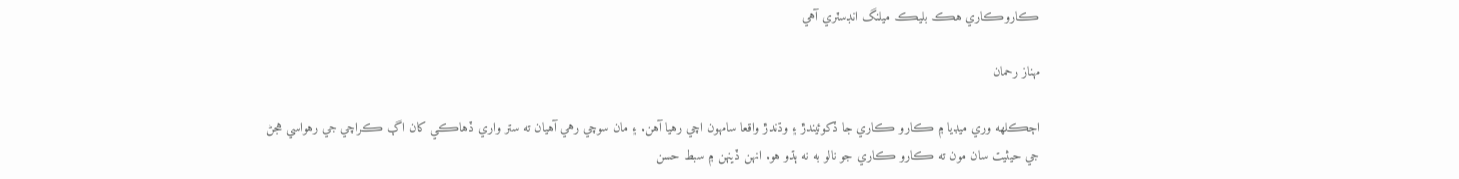ڪاروڪاري هڪ بليڪ ميلنگ انڊسٽري آهي

مهناز رحمان

اڄڪلهه وري ميڊيا ۾ ڪارو ڪاري جا ڏکوئيندڙ ۽ وڌندڙ واقعا سامهون اچي رهيا آهن. ۽ مان سوچي رهي آهيان ته ستر واري ڏهاڪي کان اڳ ڪراچي جي رهواسي هجڻ جي حيثيت سان مون ته ڪارو ڪاري جو نالو به نه ٻڌو هو. انهن ڏينهن ۾ سبط حسن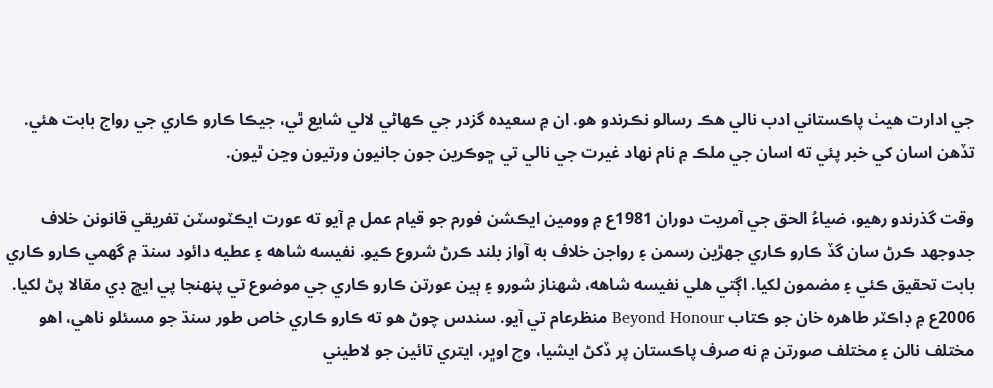جي ادارت هيٺ پاڪستاني ادب نالي هڪ رسالو نڪرندو هو. ان ۾ سعيده گزدر جي ڪهاڻي لالي شايع ٿي، جيڪا ڪارو ڪاري جي رواج بابت هئي. تڏهن اسان کي خبر پئي ته اسان جي ملڪ ۾ نام نهاد غيرت جي نالي تي ڇوڪرين جون جانيون ورتيون وڃن ٿيون.

وقت گذرندو رهيو، ضياءُ الحق جي آمريت دوران 1981ع ۾ وومين ايڪشن فورم جو قيام عمل ۾ آيو ته عورت ايڪٽوسٽن تفريقي قانونن خلاف جدوجهد ڪرڻ سان گڏ ڪارو ڪاري جهڙين رسمن ۽ رواجن خلاف به آواز بلند ڪرڻ شروع ڪيو. نفيسه شاهه ۽ عطيه دائود سنڌ ۾ گهمي ڪارو ڪاري بابت تحقيق ڪئي ۽ مضمون لکيا. اڳتي هلي نفيسه شاهه، شهناز شورو ۽ ٻين عورتن ڪارو ڪاري جي موضوع تي پنهنجا پي ايڇ ڊي مقالا پڻ لکيا. 2006ع ۾ ڊاڪٽر طاهره خان جو ڪتاب Beyond Honour منظرعام تي آيو. سندس چوڻ هو ته ڪارو ڪاري خاص طور سنڌ جو مسئلو ناهي، اهو مختلف نالن ۽ مختلف صورتن ۾ نه صرف پاڪستان پر ڏکڻ ايشيا، وچ اوڀر، ايتري تائين جو لاطيني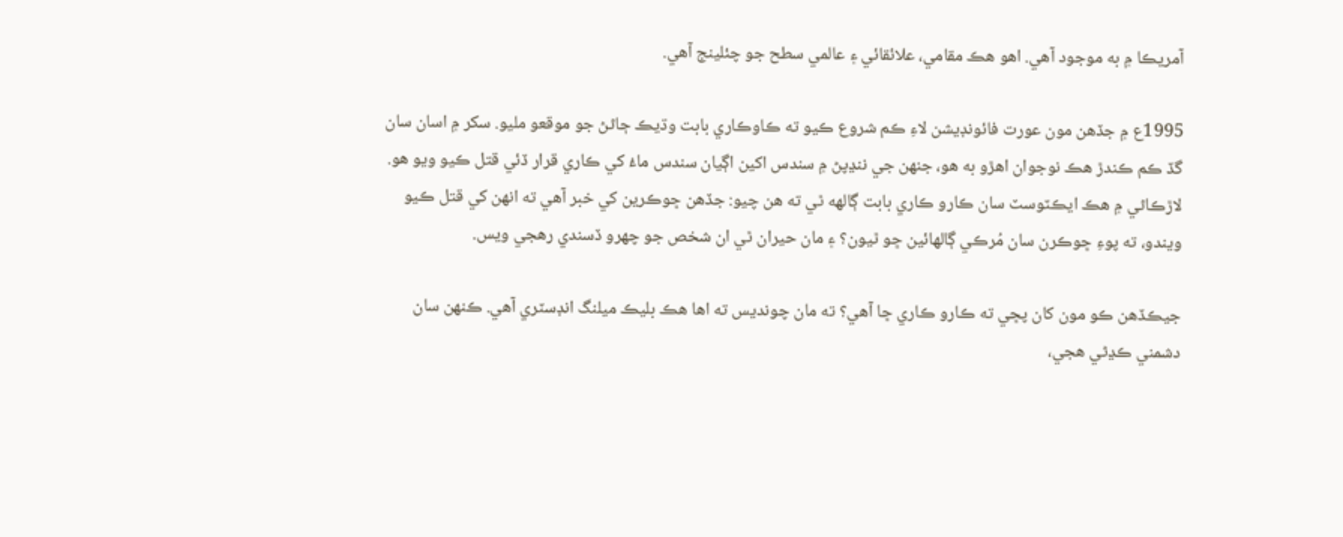آمريڪا ۾ به موجود آهي. اهو هڪ مقامي، علائقائي ۽ عالمي سطح جو چئلينج آهي.

1995ع ۾ جڏهن مون عورت فائونڊيشن لاءِ ڪم شروع ڪيو ته ڪاوڪاري بابت وڌيڪ ڄاڻڻ جو موقعو مليو. سکر ۾ اسان سان گڏ ڪم ڪندڙ هڪ نوجوان اهڙو به هو، جنهن جي ننڍپڻ ۾ سندس اکين اڳيان سندس ماءُ کي ڪاري قرار ڏئي قتل ڪيو ويو هو. لاڙڪاڻي ۾ هڪ ايڪٽوسٽ سان ڪارو ڪاري بابت ڳالهه ٿي ته هن چيو: جڏهن ڇوڪرين کي خبر آهي ته انهن کي قتل ڪيو ويندو، ته پوءِ ڇوڪرن سان مُرڪي ڳالهائين ڇو ٿيون؟ ۽ مان حيران ٿي ان شخص جو چهرو ڏسندي رهجي ويس.

جيڪڏهن ڪو مون کان پڇي ته ڪارو ڪاري ڇا آهي؟ ته مان چونديس ته اها هڪ بليڪ ميلنگ انڊسٽري آهي. ڪنهن سان دشمني ڪڍڻي هجي،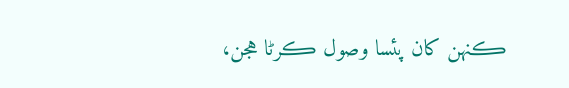ڪنهن کان پئسا وصول ڪرڻا هجن،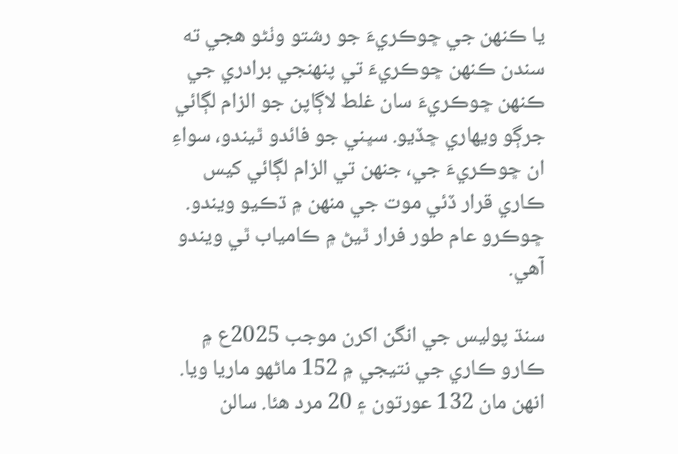يا ڪنهن جي ڇوڪريءَ جو رشتو وٺڻو هجي ته سندن ڪنهن ڇوڪريءَ تي پنهنجي برادري جي ڪنهن ڇوڪريءَ سان غلط لاڳاپن جو الزام لڳائي جرڳو ويهاري ڇڏيو. سڀني جو فائدو ٿيندو، سواءِ ان ڇوڪريءَ جي، جنهن تي الزام لڳائي کيس ڪاري قرار ڏئي موت جي منهن ۾ ڌڪيو ويندو. ڇوڪرو عام طور فرار ٿيڻ ۾ ڪامياب ٿي ويندو آهي.

سنڌ پوليس جي انگن اکرن موجب 2025ع ۾ ڪارو ڪاري جي نتيجي ۾ 152 ماڻهو ماريا ويا. انهن مان 132 عورتون ۽ 20 مرد هئا. سالن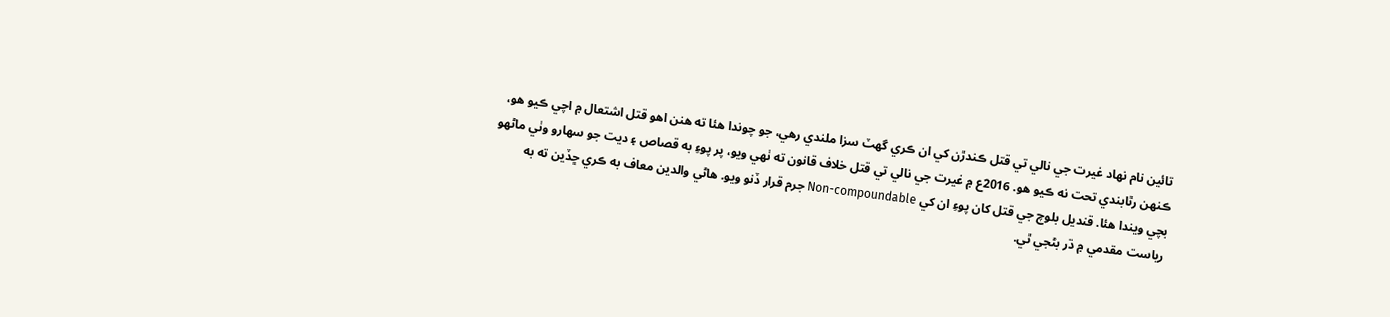تائين نام نهاد غيرت جي نالي تي قتل ڪندڙن کي ان ڪري گهٽ سزا ملندي رهي، جو چوندا هئا ته هنن اهو قتل اشتعال ۾ اچي ڪيو هو، ڪنهن رٿابندي تحت نه ڪيو هو. 2016ع ۾ غيرت جي نالي تي قتل خلاف قانون ته ٺهي ويو، پر پوءِ به قصاص ۽ ديت جو سهارو وٺي ماڻهو بچي ويندا هئا. قنديل بلوچ جي قتل کان پوءِ ان کي Non-compoundable جرم قرار ڏنو ويو. هاڻي والدين معاف به ڪري ڇڏين ته به رياست مقدمي ۾ ڌر بڻجي ٿي.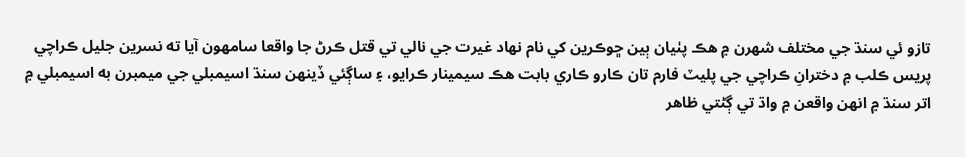تازو ئي سنڌ جي مختلف شهرن ۾ هڪ پٺيان ٻين ڇوڪرين کي نام نهاد غيرت جي نالي تي قتل ڪرڻ جا واقعا سامهون آيا ته نسرين جليل ڪراچي پريس ڪلب ۾ دخترانِ ڪراچي جي پليٽ فارم تان ڪارو ڪاري بابت هڪ سيمينار ڪرايو، ۽ ساڳئي ڏينهن سنڌ اسيمبلي جي ميمبرن به اسيمبلي ۾ اتر سنڌ ۾ انهن واقعن ۾ واڌ تي ڳڻتي ظاهر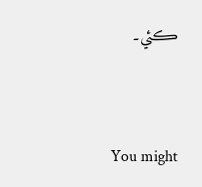ڪئي۔



You might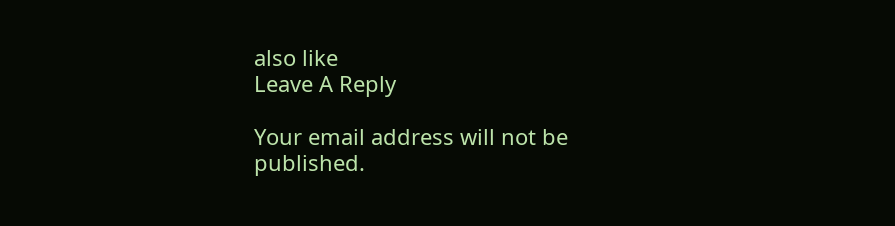also like
Leave A Reply

Your email address will not be published.